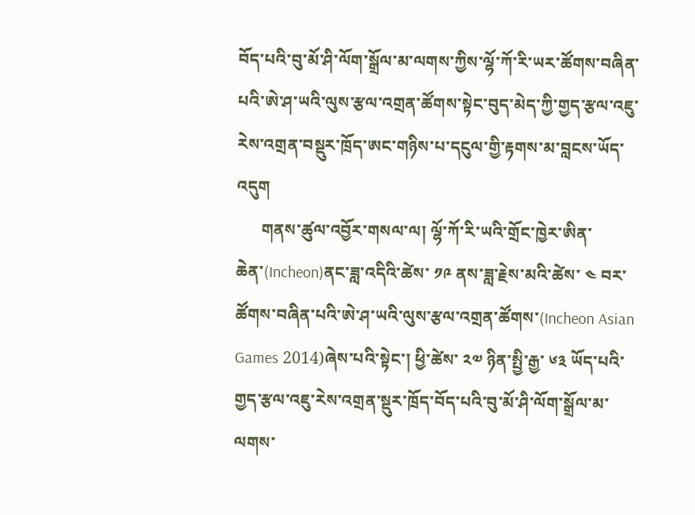བོད་པའི་བུ་མོ་ཤི་ལོག་སྒྲོལ་མ་ལགས་ཀྱིས་ལྷོ་ཀོ་རི་ཡར་ཚོགས་བཞིན་པའི་ཨེ་ཤ་ཡའི་ལུས་རྩལ་འགྲན་ཚོགས་སྟེང་བུད་མེད་ཀྱི་གྱད་རྩལ་འཇུ་རེས་འགྲན་བསྡུར་ཁྲོད་ཨང་གཉིས་པ་དངུལ་གྱི་རྟགས་མ་བླངས་ཡོད་འདུག
      གནས་ཚུལ་འབྱོར་གསལ་ལ། ལྷོ་ཀོ་རི་ཡའི་གྲོང་ཁྱེར་ཨིན་ཆེན་(Incheon)ནང་ཟླ་འདིའི་ཚེས་ ༡༩ ནས་ཟླ་རྗེས་མའི་ཚེས་ ༤ བར་ཚོགས་བཞིན་པའི་ཨེ་ཤ་ཡའི་ལུས་རྩལ་འགྲན་ཚོགས་(Incheon Asian Games 2014)ཞེས་པའི་སྟེང་། ཕྱི་ཚེས་ ༢༧ ཉིན་སྤྱི་རྒྱ་ ༦༣ ཡོད་པའི་གྱད་རྩལ་འཇུ་རེས་འགྲན་སྡུར་ཁྲོད་བོད་པའི་བུ་མོ་ཤི་ལོག་སྒྲོལ་མ་ལགས་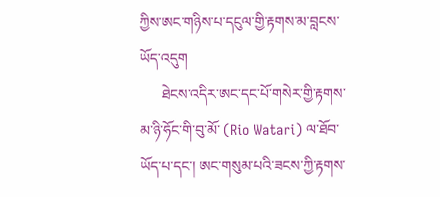ཀྱིས་ཨང་གཉིས་པ་དངུལ་གྱི་རྟགས་མ་བླངས་ཡོད་འདུག
      ཐེངས་འདིར་ཨང་དང་པོ་གསེར་གྱི་རྟགས་མ་ཉི་ཧོང་གི་བུ་མོ་ (Rio Watari) ལ་ཐོབ་ཡོད་པ་དང་། ཨང་གསུམ་པའི་ཟངས་ཀྱི་རྟགས་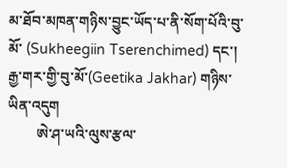མ་ཐོབ་མཁན་གཉིས་བྱུང་ཡོད་པ་ནི་སོག་པོའི་བུ་མོ་ (Sukheegiin Tserenchimed) དང་། རྒྱ་གར་གྱི་བུ་མོ་(Geetika Jakhar) གཉིས་ཡིན་འདུག
        ཨེ་ཤ་ཡའི་ལུས་རྩལ་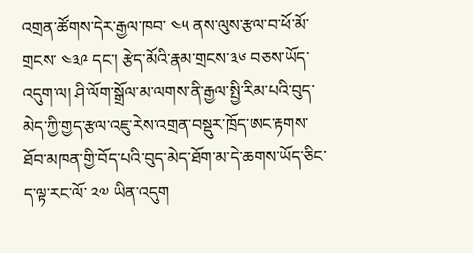འགྲན་ཚོགས་དེར་རྒྱལ་ཁབ་ ༤༥ ནས་ལུས་རྩལ་བ་ཕོ་མོ་གྲངས་ ༤༣༩ དང་། རྩེད་མོའི་རྣམ་གྲངས་༣༦ བཅས་ཡོད་འདུག་ལ། ཤི་ལོག་སྒྲོལ་མ་ལགས་ནི་རྒྱལ་སྤྱི་རིམ་པའི་བུད་མེད་ཀྱི་གྱད་རྩལ་འཇུ་རེས་འགྲན་བསྡུར་ཁྲོད་ཨང་རྟགས་ཐོབ་མཁན་གྱི་བོད་པའི་བུད་མེད་ཐོག་མ་དེ་ཆགས་ཡོད་ཅིང་ད་ལྟ་རང་ལོ་ ༢༧ ཡིན་འདུག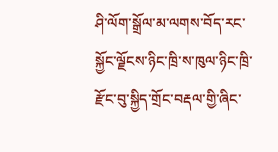ཤི་ལོག་སྒྲོལ་མ་ལགས་བོད་རང་སྐྱོང་ལྗོངས་ཉིང་ཁྲི་ས་ཁུལ་ཉིང་ཁྲི་རྫོང་བུ་སྐྱིད་གྲོང་བརྡལ་གྱི་ཞིང་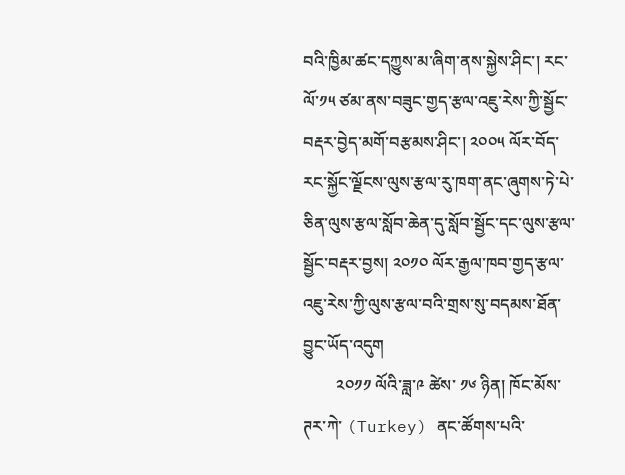བའི་ཁྱིམ་ཚང་དཀྱུས་མ་ཞིག་ནས་སྐྱེས་ཤིང་། རང་ལོ་༡༥ ཙམ་ནས་བཟུང་གྱད་རྩལ་འཇུ་རེས་ཀྱི་སྦྱོང་བརྡར་བྱེད་མགོ་བརྩམས་ཤིང་། ༢༠༠༥ ལོར་བོད་རང་སྐྱོང་ལྗོངས་ལུས་རྩལ་རུ་ཁག་ནང་ཞུགས་ཏེ་པེ་ཅིན་ལུས་རྩལ་སློབ་ཆེན་དུ་སློབ་སྦྱོང་དང་ལུས་རྩལ་སྦྱོང་བརྡར་བྱས། ༢༠༡༠ ལོར་རྒྱལ་ཁབ་གྱད་རྩལ་འཇུ་རེས་ཀྱི་ལུས་རྩལ་བའི་གྲས་སུ་བདམས་ཐོན་བྱུང་ཡོད་འདུག
        ༢༠༡༡ ལོའི་ཟླ་༩ ཚེས་ ༡༦ ཉིན། ཁོང་མོས་ཊར་ཀེ་ (Turkey) ནང་ཚོགས་པའི་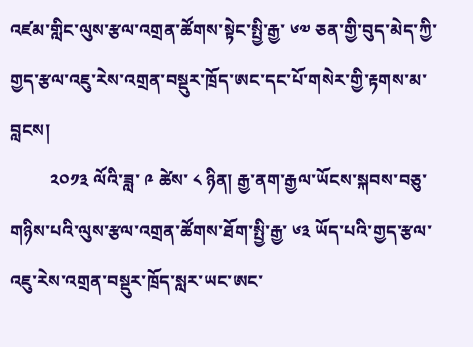འཛམ་གླིང་ལུས་རྩལ་འགྲན་ཚོགས་སྟེང་སྤྱི་རྒྱ་ ༦༧ ཅན་གྱི་བུད་མེད་ཀྱི་གྱད་རྩལ་འཇུ་རེས་འགྲན་བསྡུར་ཁྲོད་ཨང་དང་པོ་གསེར་གྱི་རྟགས་མ་བླངས།
         ༢༠༡༣ ལོའི་ཟླ་ ༩ ཚེས་ ༨ ཉིན། རྒྱ་ནག་རྒྱལ་ཡོངས་སྐབས་བཅུ་གཉིས་པའི་ལུས་རྩལ་འགྲན་ཚོགས་ཐོག་སྤྱི་རྒྱ་ ༦༣ ཡོད་པའི་གྱད་རྩལ་འཇུ་རེས་འགྲན་བསྡུར་ཁྲོད་སླར་ཡང་ཨང་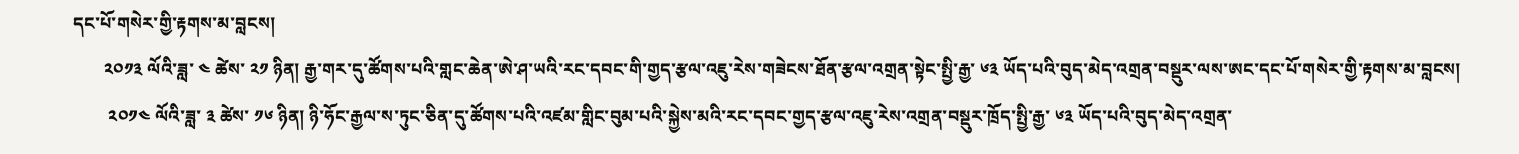དང་པོ་གསེར་གྱི་རྟགས་མ་བླངས།
       ༢༠༡༣ ལོའི་ཟླ་ ༤ ཚེས་ ༢༡ ཉིན། རྒྱ་གར་དུ་ཚོགས་པའི་གླང་ཆེན་ཨེ་ཤ་ཡའི་རང་དབང་གི་གྱད་རྩལ་འཇུ་རེས་གཟེངས་ཐོན་རྩལ་འགྲན་སྟེང་སྤྱི་རྒྱ་ ༦༣ ཡོད་པའི་བུད་མེད་འགྲན་བསྡུར་ལས་ཨང་དང་པོ་གསེར་གྱི་རྟགས་མ་བླངས།
        ༢༠༡༤ ལོའི་ཟླ་ ༣ ཚེས་ ༡༦ ཉིན། ཉི་ཧོང་རྒྱལ་ས་ཏུང་ཅིན་དུ་ཚོགས་པའི་འཛམ་གླིང་བུམ་པའི་སྐྱེས་མའི་རང་དབང་གྱད་རྩལ་འཇུ་རེས་འགྲན་བསྡུར་ཁྲོད་སྤྱི་རྒྱ་ ༦༣ ཡོད་པའི་བུད་མེད་འགྲན་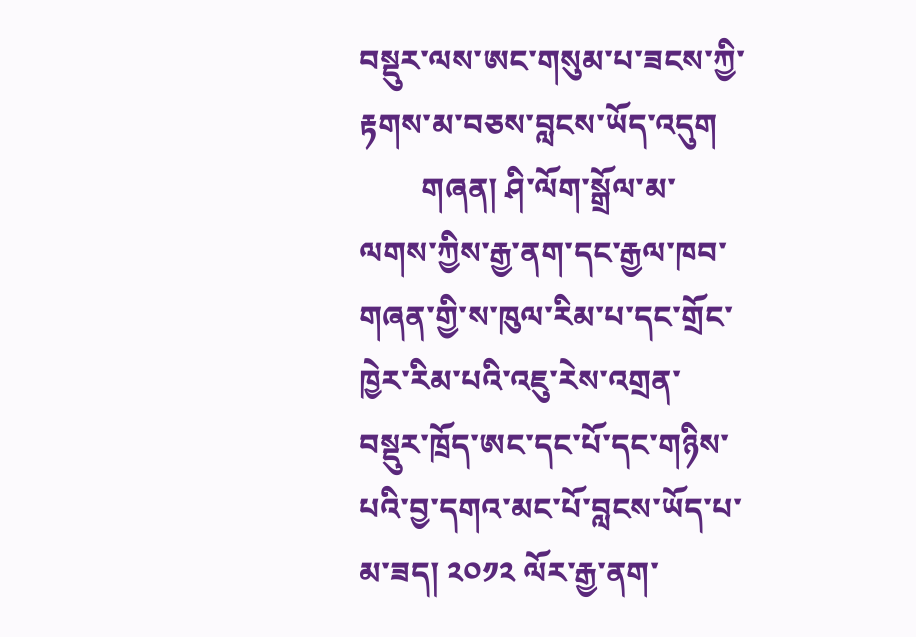བསྡུར་ལས་ཨང་གསུམ་པ་ཟངས་ཀྱི་རྟགས་མ་བཅས་བླངས་ཡོད་འདུག
        གཞན། ཤི་ལོག་སྒྲོལ་མ་ལགས་ཀྱིས་རྒྱ་ནག་དང་རྒྱལ་ཁབ་གཞན་གྱི་ས་ཁུལ་རིམ་པ་དང་གྲོང་ཁྱེར་རིམ་པའི་འཇུ་རེས་འགྲན་བསྡུར་ཁྲོད་ཨང་དང་པོ་དང་གཉིས་པའི་བྱ་དགའ་མང་པོ་བླངས་ཡོད་པ་མ་ཟད། ༢༠༡༢ ལོར་རྒྱ་ནག་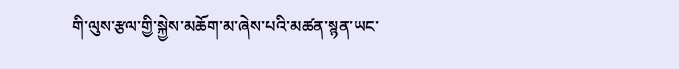གི་ལུས་རྩལ་གྱི་སྐྱེས་མཆོག་མ་ཞེས་པའི་མཚན་སྙན་ཡང་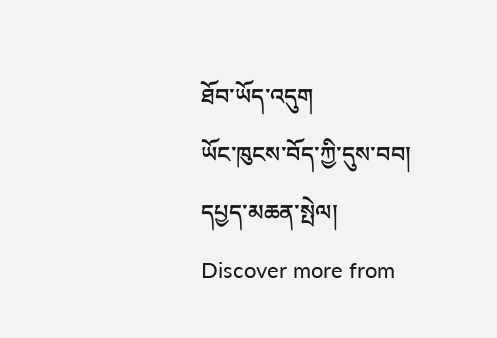ཐོབ་ཡོད་འདུག
ཡོང་ཁུངས་བོད་ཀྱི་དུས་བབ།
དཔྱད་མཆན་སྤེལ།
Discover more from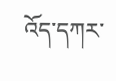འོད་དཀར་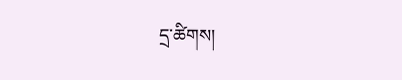དྲ་ཚིགས།